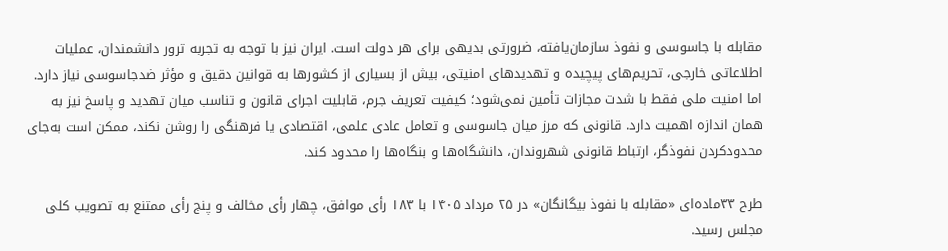مقابله با جاسوسی و نفوذ سازمان‌یافته، ضرورتی بدیهی برای هر دولت است. ایران نیز با توجه به تجربه ترور دانشمندان، عملیات اطلاعاتی خارجی، تحریم‌های پیچیده و تهدیدهای امنیتی، بیش از بسیاری از کشورها به قوانین دقیق و مؤثر ضدجاسوسی نیاز دارد. اما امنیت ملی فقط با شدت مجازات تأمین نمی‌شود؛ کیفیت تعریف جرم، قابلیت اجرای قانون و تناسب میان تهدید و پاسخ نیز به همان اندازه اهمیت دارد. قانونی که مرز میان جاسوسی و تعامل عادی علمی، اقتصادی یا فرهنگی را روشن نکند، ممکن است به‌جای محدودکردن نفوذگر، ارتباط قانونی شهروندان، دانشگاه‌ها و بنگاه‌ها را محدود کند.

طرح ۳۳ماده‌ای «مقابله با نفوذ بیگانگان» در ۲۵ مرداد ۱۴۰۵ با ۱۸۳ رأی موافق، چهار رأی مخالف و پنج رأی ممتنع به تصویب کلی مجلس رسید.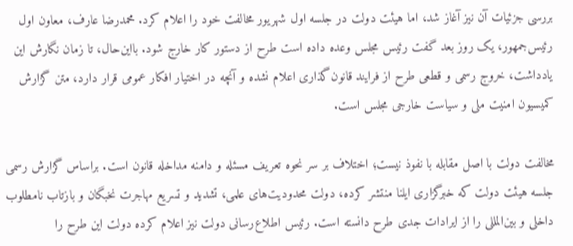بررسی جزئیات آن نیز آغاز شد، اما هیئت دولت در جلسه اول شهریور مخالفت خود را اعلام کرد. محمدرضا عارف، معاون اول رئیس‌جمهور، یک روز بعد گفت رئیس مجلس وعده داده است طرح از دستور کار خارج شود. بااین‌حال، تا زمان نگارش این یادداشت، خروج رسمی و قطعی طرح از فرایند قانون‌گذاری اعلام نشده و آنچه در اختیار افکار عمومی قرار دارد، متن گزارش کمیسیون امنیت ملی و سیاست خارجی مجلس است.

مخالفت دولت با اصل مقابله با نفوذ نیست؛ اختلاف بر سر نحوه تعریف مسئله و دامنه مداخله قانون است. براساس گزارش رسمی جلسه هیئت دولت که خبرگزاری ایلنا منتشر کرده، دولت محدودیت‌های علمی، تشدید و تسریع مهاجرت نخبگان و بازتاب نامطلوب داخلی و بین‌المللی را از ایرادات جدی طرح دانسته است. رئیس اطلاع‌رسانی دولت نیز اعلام کرده دولت این طرح را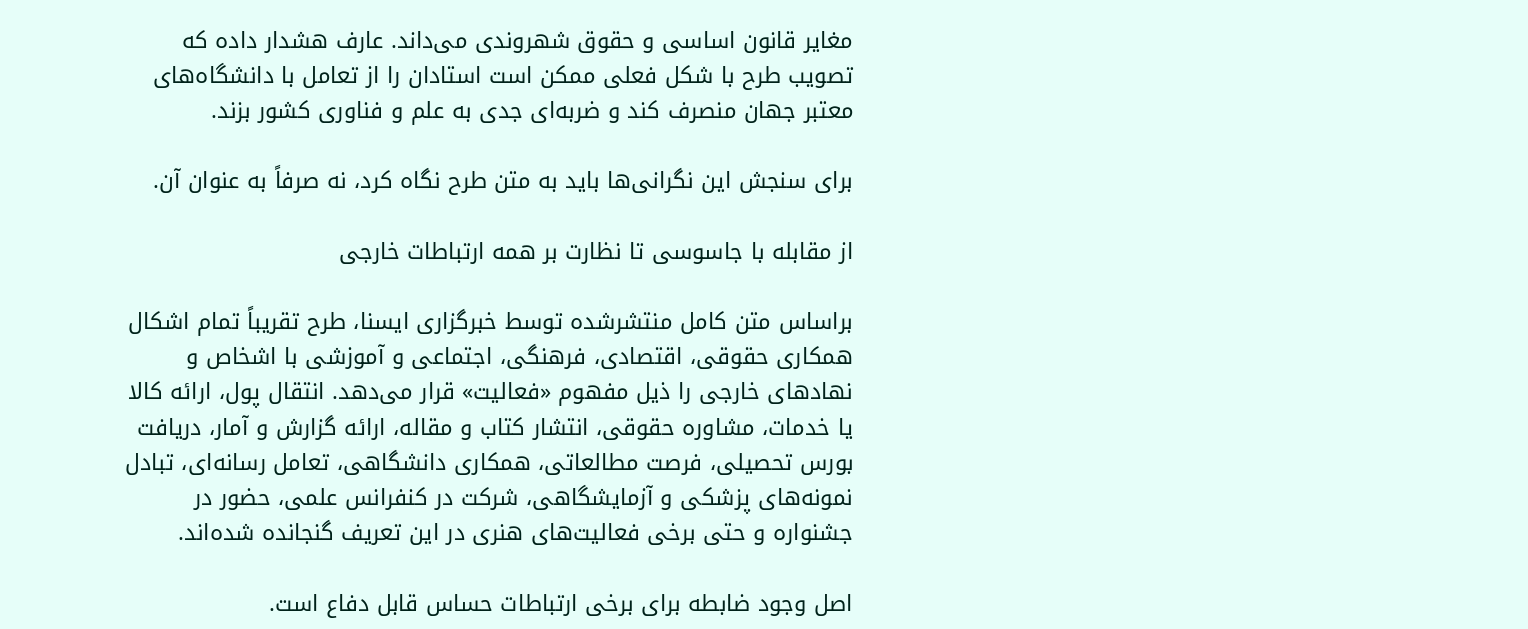مغایر قانون اساسی و حقوق شهروندی می‌داند. عارف هشدار داده که تصویب طرح با شکل فعلی ممکن است استادان را از تعامل با دانشگاه‌های معتبر جهان منصرف کند و ضربه‌ای جدی به علم و فناوری کشور بزند.

برای سنجش این نگرانی‌ها باید به متن طرح نگاه کرد، نه صرفاً به عنوان آن.

از مقابله با جاسوسی تا نظارت بر همه ارتباطات خارجی

براساس متن کامل منتشرشده توسط خبرگزاری ایسنا، طرح تقریباً تمام اشکال همکاری حقوقی، اقتصادی، فرهنگی، اجتماعی و آموزشی با اشخاص و نهادهای خارجی را ذیل مفهوم «فعالیت» قرار می‌دهد. انتقال پول، ارائه کالا یا خدمات، مشاوره حقوقی، انتشار کتاب و مقاله، ارائه گزارش و آمار، دریافت بورس تحصیلی، فرصت مطالعاتی، همکاری دانشگاهی، تعامل رسانه‌ای، تبادل نمونه‌های پزشکی و آزمایشگاهی، شرکت در کنفرانس علمی، حضور در جشنواره و حتی برخی فعالیت‌های هنری در این تعریف گنجانده شده‌اند.

اصل وجود ضابطه برای برخی ارتباطات حساس قابل دفاع است.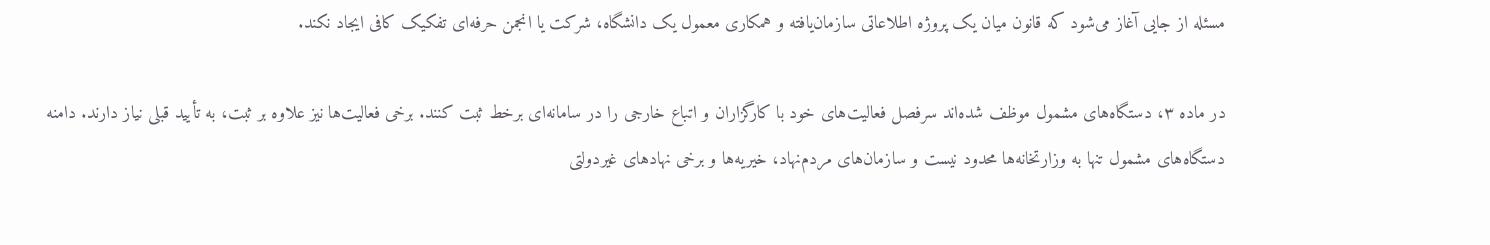مسئله از جایی آغاز می‌شود که قانون میان یک پروژه اطلاعاتی سازمان‌یافته و همکاری معمول یک دانشگاه، شرکت یا انجمن حرفه‌ای تفکیک کافی ایجاد نکند.

در ماده ۳، دستگاه‌های مشمول موظف شده‌اند سرفصل فعالیت‌های خود با کارگزاران و اتباع خارجی را در سامانه‌ای برخط ثبت کنند. برخی فعالیت‌ها نیز علاوه بر ثبت، به تأیید قبلی نیاز دارند. دامنه دستگاه‌های مشمول تنها به وزارتخانه‌ها محدود نیست و سازمان‌های مردم‌نهاد، خیریه‌ها و برخی نهادهای غیردولتی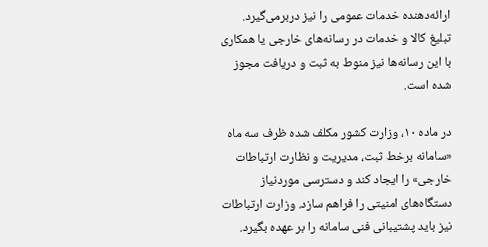ارائه‌دهنده خدمات عمومی را نیز دربرمی‌گیرد. تبلیغ کالا و خدمات در رسانه‌های خارجی یا همکاری با این رسانه‌ها نیز منوط به ثبت و دریافت مجوز شده است.

در ماده ۱۰، وزارت کشور مکلف شده ظرف سه ماه «سامانه برخط ثبت، مدیریت و نظارت ارتباطات خارجی» را ایجاد کند و دسترسی موردنیاز دستگاه‌های امنیتی را فراهم سازد. وزارت ارتباطات نیز باید پشتیبانی فنی سامانه را بر عهده بگیرد.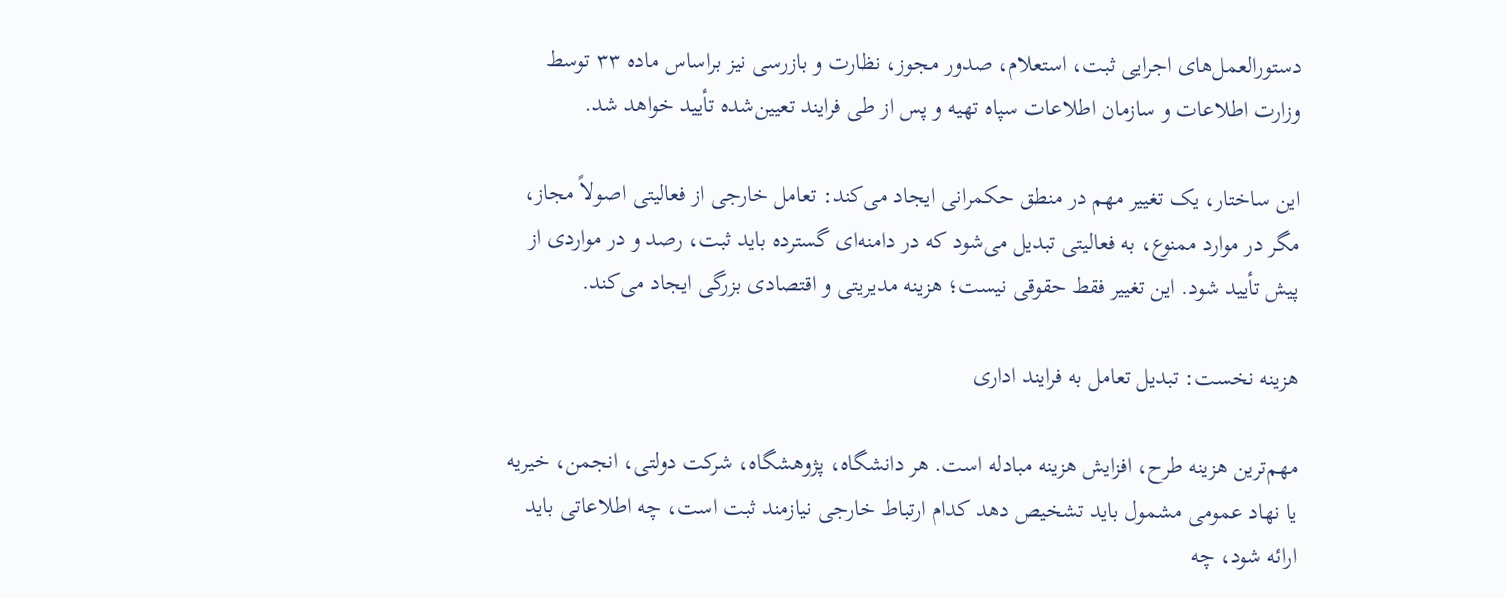دستورالعمل‌های اجرایی ثبت، استعلام، صدور مجوز، نظارت و بازرسی نیز براساس ماده ۳۳ توسط وزارت اطلاعات و سازمان اطلاعات سپاه تهیه و پس از طی فرایند تعیین‌شده تأیید خواهد شد.

این ساختار، یک تغییر مهم در منطق حکمرانی ایجاد می‌کند: تعامل خارجی از فعالیتی اصولاً مجاز، مگر در موارد ممنوع، به فعالیتی تبدیل می‌شود که در دامنه‌ای گسترده باید ثبت، رصد و در مواردی از پیش تأیید شود. این تغییر فقط حقوقی نیست؛ هزینه مدیریتی و اقتصادی بزرگی ایجاد می‌کند.

هزینه نخست: تبدیل تعامل به فرایند اداری

مهم‌ترین هزینه طرح، افزایش هزینه مبادله است. هر دانشگاه، پژوهشگاه، شرکت دولتی، انجمن، خیریه یا نهاد عمومی مشمول باید تشخیص دهد کدام ارتباط خارجی نیازمند ثبت است، چه اطلاعاتی باید ارائه شود، چه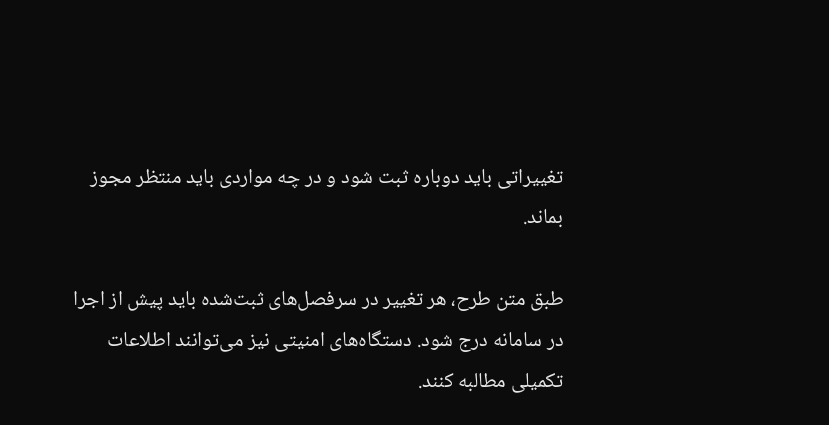تغییراتی باید دوباره ثبت شود و در چه مواردی باید منتظر مجوز بماند.

طبق متن طرح، هر تغییر در سرفصل‌های ثبت‌شده باید پیش از اجرا در سامانه درج شود. دستگاه‌های امنیتی نیز می‌توانند اطلاعات تکمیلی مطالبه کنند.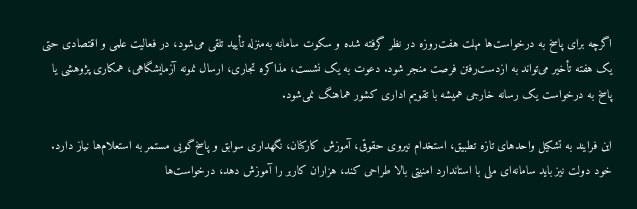اگرچه برای پاسخ به درخواست‌ها مهلت هفت‌روزه در نظر گرفته شده و سکوت سامانه به‌منزله تأیید تلقی می‌شود، در فعالیت علمی و اقتصادی حتی یک هفته تأخیر می‌تواند به ازدست‌رفتن فرصت منجر شود. دعوت به یک نشست، مذاکره تجاری، ارسال نمونه آزمایشگاهی، همکاری پژوهشی یا پاسخ به درخواست یک رسانه خارجی همیشه با تقویم اداری کشور هماهنگ نمی‌شود.

این فرایند به تشکیل واحدهای تازه تطبیق، استخدام نیروی حقوقی، آموزش کارکنان، نگهداری سوابق و پاسخ‌گویی مستمر به استعلام‌ها نیاز دارد. خود دولت نیز باید سامانه‌ای ملی با استاندارد امنیتی بالا طراحی کند، هزاران کاربر را آموزش دهد، درخواست‌ها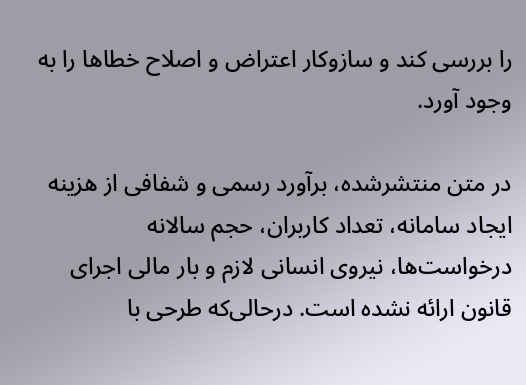را بررسی کند و سازوکار اعتراض و اصلاح خطاها را به وجود آورد.

در متن منتشرشده، برآورد رسمی و شفافی از هزینه ایجاد سامانه، تعداد کاربران، حجم سالانه درخواست‌ها، نیروی انسانی لازم و بار مالی اجرای قانون ارائه نشده است. درحالی‌که طرحی با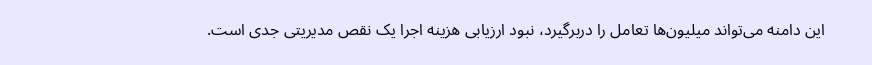این دامنه می‌تواند میلیون‌ها تعامل را دربرگیرد، نبود ارزیابی هزینه اجرا یک نقص مدیریتی جدی است.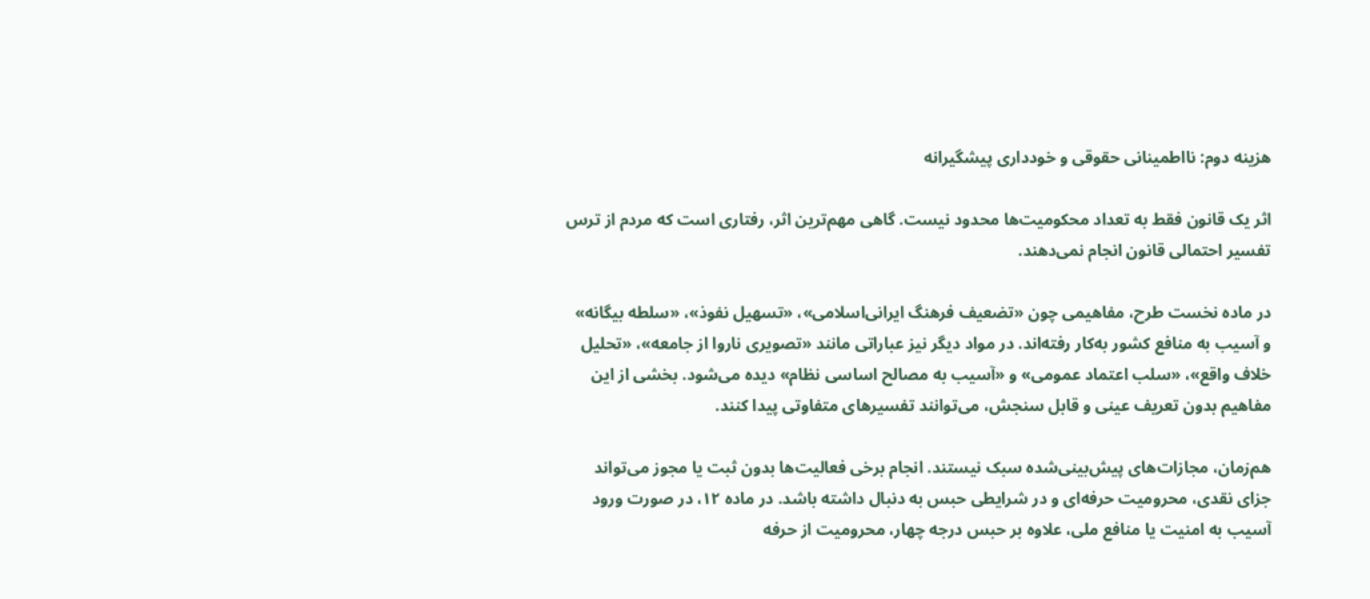هزینه دوم: نااطمینانی حقوقی و خودداری پیشگیرانه

اثر یک قانون فقط به تعداد محکومیت‌ها محدود نیست. گاهی مهم‌ترین اثر، رفتاری است که مردم از ترس تفسیر احتمالی قانون انجام نمی‌دهند.

در ماده نخست طرح، مفاهیمی چون «تضعیف فرهنگ ایرانی‌اسلامی»، «تسهیل نفوذ»، «سلطه بیگانه» و آسیب به منافع کشور به‌کار رفته‌اند. در مواد دیگر نیز عباراتی مانند «تصویری ناروا از جامعه»، «تحلیل خلاف واقع»، «سلب اعتماد عمومی» و «آسیب به مصالح اساسی نظام» دیده می‌شود. بخشی از این مفاهیم بدون تعریف عینی و قابل سنجش، می‌توانند تفسیرهای متفاوتی پیدا کنند.

هم‌زمان، مجازات‌های پیش‌بینی‌شده سبک نیستند. انجام برخی فعالیت‌ها بدون ثبت یا مجوز می‌تواند جزای نقدی، محرومیت حرفه‌ای و در شرایطی حبس به دنبال داشته باشد. در ماده ۱۲، در صورت ورود آسیب به امنیت یا منافع ملی، علاوه بر حبس درجه چهار، محرومیت از حرفه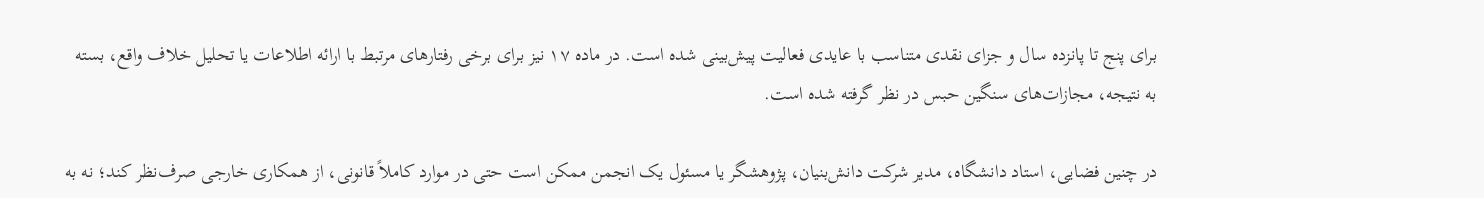برای پنج تا پانزده سال و جزای نقدی متناسب با عایدی فعالیت پیش‌بینی شده است. در ماده ۱۷ نیز برای برخی رفتارهای مرتبط با ارائه اطلاعات یا تحلیل خلاف واقع، بسته به نتیجه، مجازات‌های سنگین حبس در نظر گرفته شده است.

در چنین فضایی، استاد دانشگاه، مدیر شرکت دانش‌بنیان، پژوهشگر یا مسئول یک انجمن ممکن است حتی در موارد کاملاً قانونی، از همکاری خارجی صرف‌نظر کند؛ نه به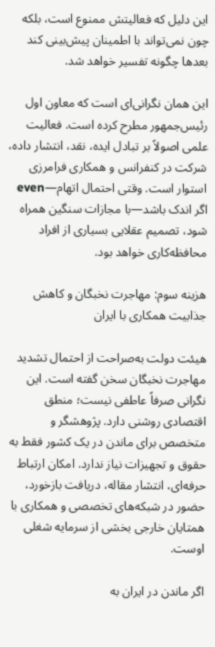این دلیل که فعالیتش ممنوع است، بلکه چون نمی‌تواند با اطمینان پیش‌بینی کند بعدها چگونه تفسیر خواهد شد.

این همان نگرانی‌ای است که معاون اول رئیس‌جمهور مطرح کرده است. فعالیت علمی اصولاً بر تبادل ایده، نقد، انتشار داده، شرکت در کنفرانس و همکاری فرامرزی استوار است. وقتی احتمال اتهام—even اگر اندک باشد—با مجازات سنگین همراه شود، تصمیم عقلایی بسیاری از افراد محافظه‌کاری خواهد بود.

هزینه سوم: مهاجرت نخبگان و کاهش جذابیت همکاری با ایران

هیئت دولت به‌صراحت از احتمال تشدید مهاجرت نخبگان سخن گفته است. این نگرانی صرفاً عاطفی نیست؛ منطق اقتصادی روشنی دارد. پژوهشگر و متخصص برای ماندن در یک کشور فقط به حقوق و تجهیزات نیاز ندارد. امکان ارتباط حرفه‌ای، انتشار مقاله، دریافت بازخورد، حضور در شبکه‌های تخصصی و همکاری با همتایان خارجی بخشی از سرمایه شغلی اوست.

اگر ماندن در ایران به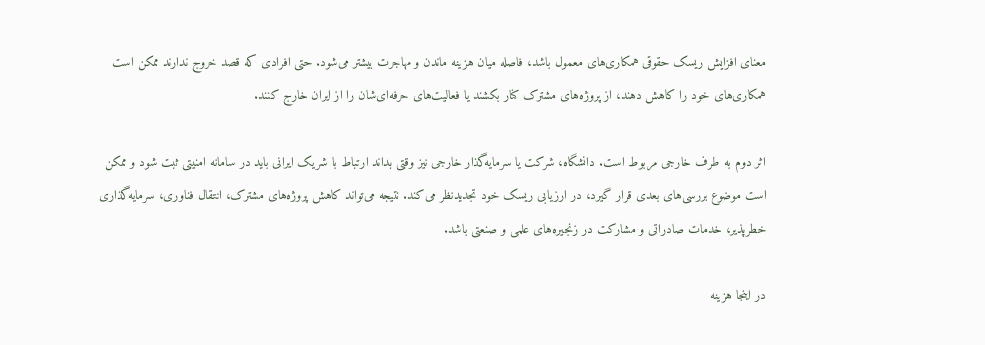معنای افزایش ریسک حقوقی همکاری‌های معمول باشد، فاصله میان هزینه ماندن و مهاجرت بیشتر می‌شود. حتی افرادی که قصد خروج ندارند ممکن است همکاری‌های خود را کاهش دهند، از پروژه‌های مشترک کنار بکشند یا فعالیت‌های حرفه‌ای‌شان را از ایران خارج کنند.

اثر دوم به طرف خارجی مربوط است. دانشگاه، شرکت یا سرمایه‌گذار خارجی نیز وقتی بداند ارتباط با شریک ایرانی باید در سامانه امنیتی ثبت شود و ممکن است موضوع بررسی‌های بعدی قرار گیرد، در ارزیابی ریسک خود تجدیدنظر می‌کند. نتیجه می‌تواند کاهش پروژه‌های مشترک، انتقال فناوری، سرمایه‌گذاری خطرپذیر، خدمات صادراتی و مشارکت در زنجیره‌های علمی و صنعتی باشد.

در اینجا هزینه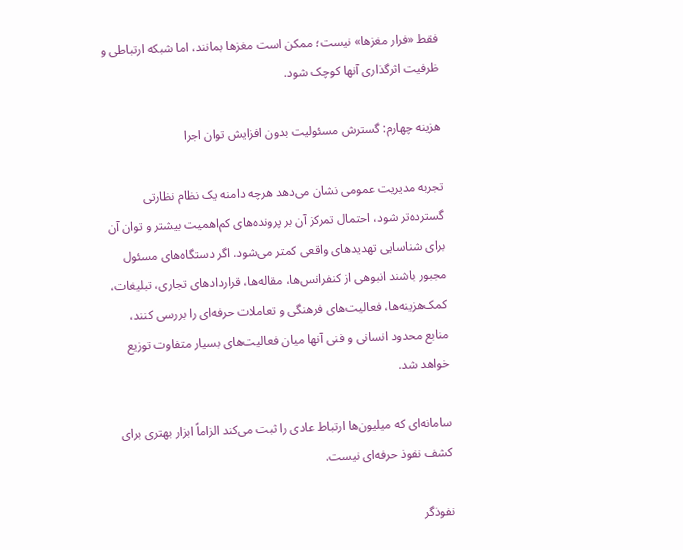فقط «فرار مغزها» نیست؛ ممکن است مغزها بمانند، اما شبکه ارتباطی و ظرفیت اثرگذاری آنها کوچک شود.

هزینه چهارم: گسترش مسئولیت بدون افزایش توان اجرا

تجربه مدیریت عمومی نشان می‌دهد هرچه دامنه یک نظام نظارتی گسترده‌تر شود، احتمال تمرکز آن بر پرونده‌های کم‌اهمیت بیشتر و توان آن برای شناسایی تهدیدهای واقعی کمتر می‌شود. اگر دستگاه‌های مسئول مجبور باشند انبوهی از کنفرانس‌ها، مقاله‌ها، قراردادهای تجاری، تبلیغات، کمک‌هزینه‌ها، فعالیت‌های فرهنگی و تعاملات حرفه‌ای را بررسی کنند، منابع محدود انسانی و فنی آنها میان فعالیت‌های بسیار متفاوت توزیع خواهد شد.

سامانه‌ای که میلیون‌ها ارتباط عادی را ثبت می‌کند الزاماً ابزار بهتری برای کشف نفوذ حرفه‌ای نیست.

نفوذگر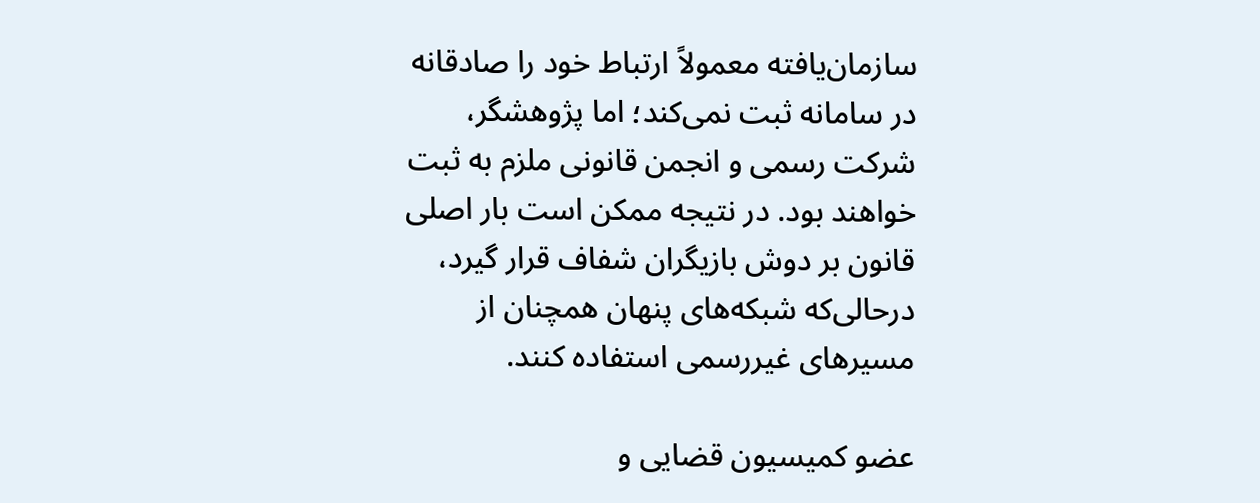سازمان‌یافته معمولاً ارتباط خود را صادقانه در سامانه ثبت نمی‌کند؛ اما پژوهشگر، شرکت رسمی و انجمن قانونی ملزم به ثبت خواهند بود. در نتیجه ممکن است بار اصلی قانون بر دوش بازیگران شفاف قرار گیرد، درحالی‌که شبکه‌های پنهان همچنان از مسیرهای غیررسمی استفاده کنند.

عضو کمیسیون قضایی و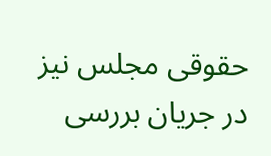حقوقی مجلس نیز در جریان بررسی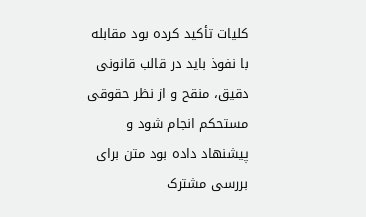کلیات تأکید کرده بود مقابله با نفوذ باید در قالب قانونی دقیق، منقح و از نظر حقوقی مستحکم انجام شود و پیشنهاد داده بود متن برای بررسی مشترک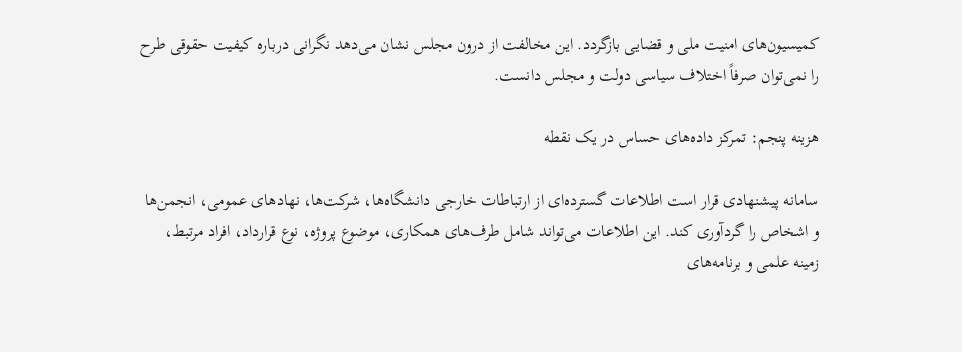کمیسیون‌های امنیت ملی و قضایی بازگردد. این مخالفت از درون مجلس نشان می‌دهد نگرانی درباره کیفیت حقوقی طرح را نمی‌توان صرفاً اختلاف سیاسی دولت و مجلس دانست.

هزینه پنجم: تمرکز داده‌های حساس در یک نقطه

سامانه پیشنهادی قرار است اطلاعات گسترده‌ای از ارتباطات خارجی دانشگاه‌ها، شرکت‌ها، نهادهای عمومی، انجمن‌ها و اشخاص را گردآوری کند. این اطلاعات می‌تواند شامل طرف‌های همکاری، موضوع پروژه، نوع قرارداد، افراد مرتبط، زمینه علمی و برنامه‌های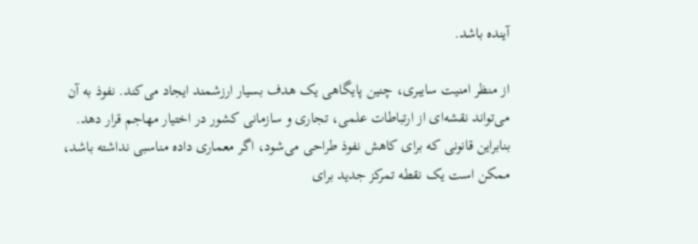آینده باشد.

از منظر امنیت سایبری، چنین پایگاهی یک هدف بسیار ارزشمند ایجاد می‌کند. نفوذ به آن می‌تواند نقشه‌ای از ارتباطات علمی، تجاری و سازمانی کشور در اختیار مهاجم قرار دهد. بنابراین قانونی که برای کاهش نفوذ طراحی می‌شود، اگر معماری داده مناسبی نداشته باشد، ممکن است یک نقطه تمرکز جدید برای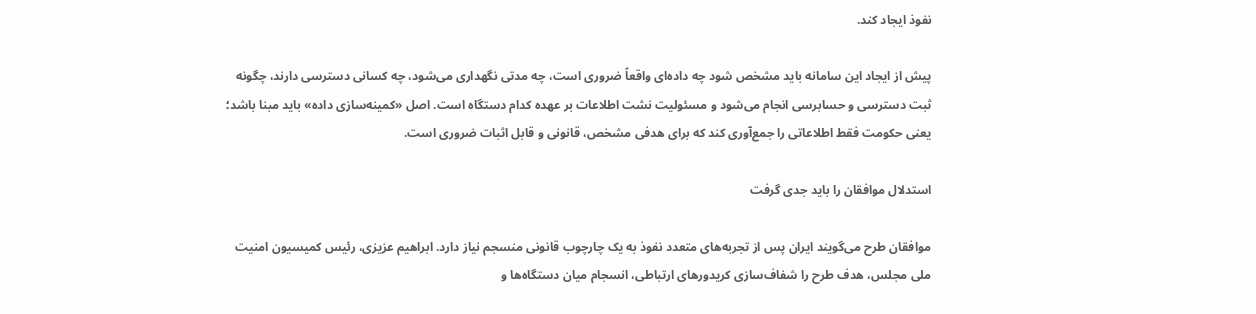نفوذ ایجاد کند.

پیش از ایجاد این سامانه باید مشخص شود چه داده‌ای واقعاً ضروری است، چه مدتی نگهداری می‌شود، چه کسانی دسترسی دارند، چگونه ثبت دسترسی و حسابرسی انجام می‌شود و مسئولیت نشت اطلاعات بر عهده کدام دستگاه است. اصل «کمینه‌سازی داده» باید مبنا باشد؛ یعنی حکومت فقط اطلاعاتی را جمع‌آوری کند که برای هدفی مشخص، قانونی و قابل اثبات ضروری است.

استدلال موافقان را باید جدی گرفت

موافقان طرح می‌گویند ایران پس از تجربه‌های متعدد نفوذ به یک چارچوب قانونی منسجم نیاز دارد. ابراهیم عزیزی، رئیس کمیسیون امنیت ملی مجلس، هدف طرح را شفاف‌سازی کریدورهای ارتباطی، انسجام میان دستگاه‌ها و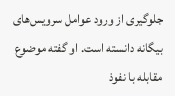جلوگیری از ورود عوامل سرویس‌های بیگانه دانسته است. او گفته موضوع مقابله با نفوذ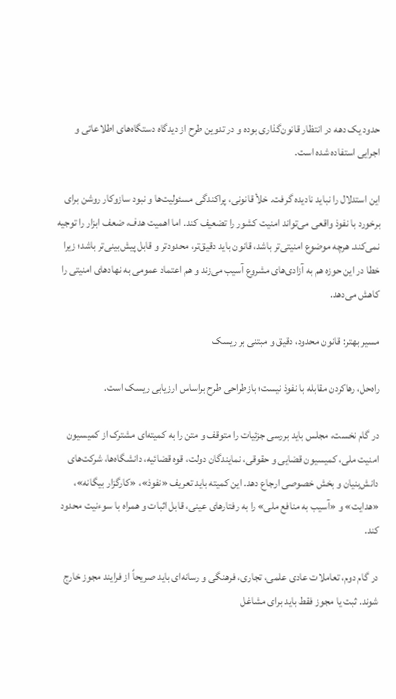حدود یک دهه در انتظار قانون‌گذاری بوده و در تدوین طرح از دیدگاه دستگاه‌های اطلاعاتی و اجرایی استفاده شده است.

این استدلال را نباید نادیده گرفت. خلأ قانونی، پراکندگی مسئولیت‌ها و نبود سازوکار روشن برای برخورد با نفوذ واقعی می‌تواند امنیت کشور را تضعیف کند. اما اهمیت هدف، ضعف ابزار را توجیه نمی‌کند. هرچه موضوع امنیتی‌تر باشد، قانون باید دقیق‌تر، محدودتر و قابل پیش‌بینی‌تر باشد؛ زیرا خطا در این حوزه هم به آزادی‌های مشروع آسیب می‌زند و هم اعتماد عمومی به نهادهای امنیتی را کاهش می‌دهد.

مسیر بهتر: قانون محدود، دقیق و مبتنی بر ریسک

راه‌حل، رهاکردن مقابله با نفوذ نیست؛ بازطراحی طرح براساس ارزیابی ریسک است.

در گام نخست، مجلس باید بررسی جزئیات را متوقف و متن را به کمیته‌ای مشترک از کمیسیون امنیت ملی، کمیسیون قضایی و حقوقی، نمایندگان دولت، قوه قضائیه، دانشگاه‌ها، شرکت‌های دانش‌بنیان و بخش خصوصی ارجاع دهد. این کمیته باید تعریف «نفوذ»، «کارگزار بیگانه»، «هدایت» و «آسیب به منافع ملی» را به رفتارهای عینی، قابل اثبات و همراه با سوءنیت محدود کند.

در گام دوم، تعاملات عادی علمی، تجاری، فرهنگی و رسانه‌ای باید صریحاً از فرایند مجوز خارج شوند. ثبت یا مجوز فقط باید برای مشاغل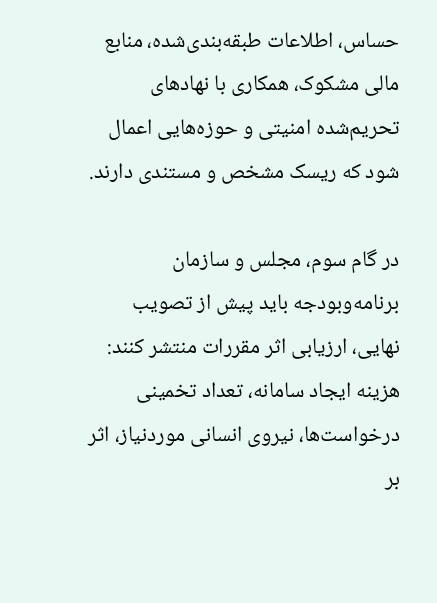حساس، اطلاعات طبقه‌بندی‌شده، منابع مالی مشکوک، همکاری با نهادهای تحریم‌شده امنیتی و حوزه‌هایی اعمال شود که ریسک مشخص و مستندی دارند.

در گام سوم، مجلس و سازمان برنامه‌وبودجه باید پیش از تصویب نهایی، ارزیابی اثر مقررات منتشر کنند: هزینه ایجاد سامانه، تعداد تخمینی درخواست‌ها، نیروی انسانی موردنیاز، اثر بر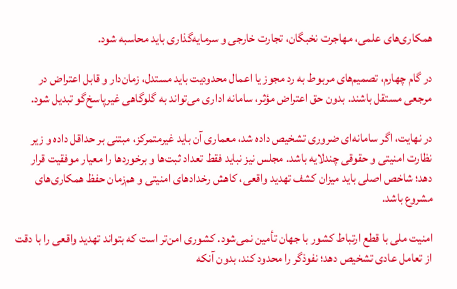همکاری‌های علمی، مهاجرت نخبگان، تجارت خارجی و سرمایه‌گذاری باید محاسبه شود.

در گام چهارم، تصمیم‌های مربوط به رد مجوز یا اعمال محدودیت باید مستدل، زمان‌دار و قابل اعتراض در مرجعی مستقل باشند. بدون حق اعتراض مؤثر، سامانه اداری می‌تواند به گلوگاهی غیرپاسخ‌گو تبدیل شود.

در نهایت، اگر سامانه‌ای ضروری تشخیص داده شد، معماری آن باید غیرمتمرکز، مبتنی بر حداقل داده و زیر نظارت امنیتی و حقوقی چندلایه باشد. مجلس نیز نباید فقط تعداد ثبت‌ها و برخوردها را معیار موفقیت قرار دهد؛ شاخص اصلی باید میزان کشف تهدید واقعی، کاهش رخدادهای امنیتی و هم‌زمان حفظ همکاری‌های مشروع باشد.

امنیت ملی با قطع ارتباط کشور با جهان تأمین نمی‌شود. کشوری امن‌تر است که بتواند تهدید واقعی را با دقت از تعامل عادی تشخیص دهد؛ نفوذگر را محدود کند، بدون آنکه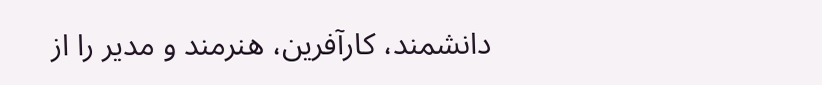دانشمند، کارآفرین، هنرمند و مدیر را از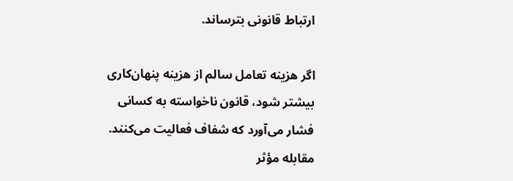ارتباط قانونی بترساند.

اگر هزینه تعامل سالم از هزینه پنهان‌کاری بیشتر شود، قانون ناخواسته به کسانی فشار می‌آورد که شفاف فعالیت می‌کنند. مقابله مؤثر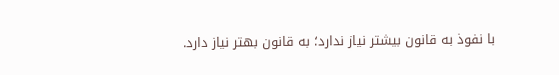با نفوذ به قانون بیشتر نیاز ندارد؛ به قانون بهتر نیاز دارد.